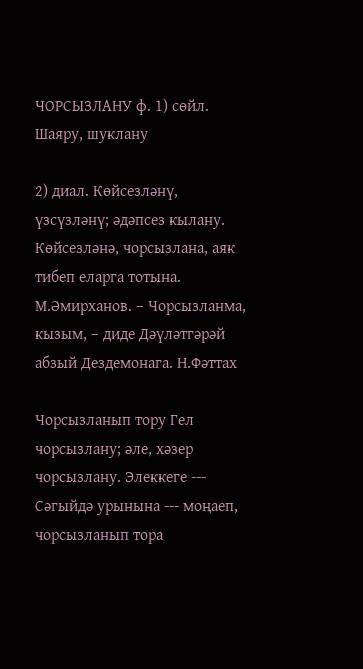ЧОРСЫЗЛАНУ ф. 1) сөйл. Шаяру, шуклану

2) диал. Көйсезләнү, үзсүзләнү; әдәпсез кылану. Көйсезләнә, чорсызлана, аяк тибеп еларга тотына. М.Әмирханов. – Чорсызланма, кызым, – диде Дәүләтгәрәй абзый Дездемонага. Н.Фәттах

Чорсызланып тору Гел чорсызлану; әле, хәзер чорсызлану. Элеккеге --- Сәгыйдә урынына --- моңаеп, чорсызланып тора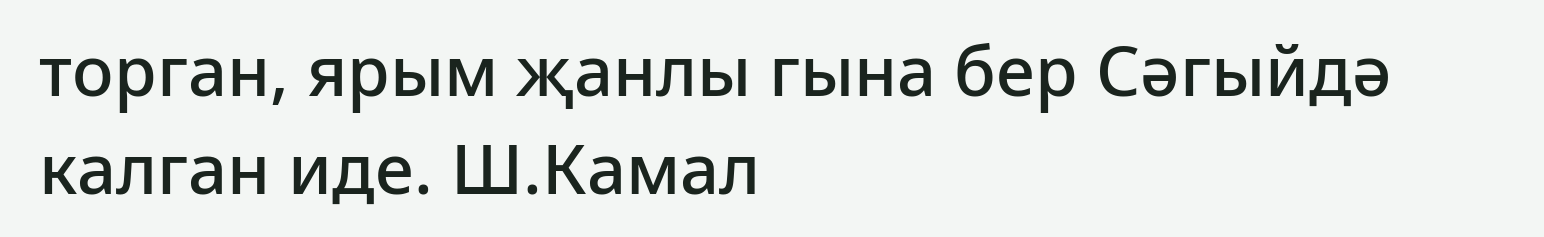торган, ярым җанлы гына бер Сәгыйдә калган иде. Ш.Камал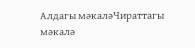Алдагы мәкаләЧираттагы мәкалә